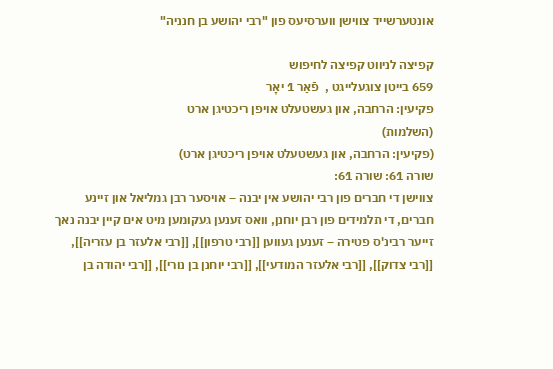אונטערשייד צווישן ווערסיעס פון "רבי יהושע בן חנניה"

קפיצה לניווט קפיצה לחיפוש
659 בייטן צוגעלייגט ,  פֿאַר 1 יאָר
פקיעין: הרחבה, און געשטעלט אויפן ריכטיגן ארט
(השלמות)
(פקיעין: הרחבה, און געשטעלט אויפן ריכטיגן ארט)
שורה 61: שורה 61:
צווישן די חברים פון רבי יהושע אין יבנה – אויסער רבן גמליאל און זיינע חברים, די תלמידים פון רבן יוחנן, וואס זענען געקומען מיט אים קיין יבנה נאך זייער רבינ'ס פטירה – זענען געווען [[רבי טרפון]], [[רבי אלעזר בן עזריה]], [[רבי צדוק]], [[רבי אלעזר המודעי]], [[רבי יוחנן בן נורי]], [[רבי יהודה בן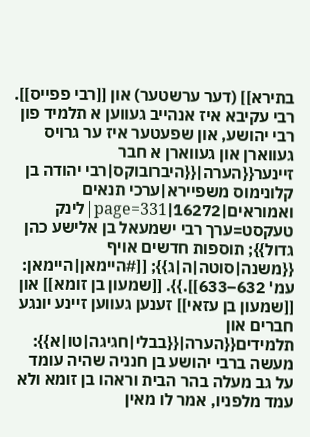בתירא]] (דער ערשטער) און [[רבי פפייס]]. רבי עקיבא איז אנהייב געווען א תלמיד פון רבי יהושע, און שפעטער איז ער גרויס געווארן און געווארן א חבר זיינער{{הערה|{{היברובוקס|רבי יהודה בן קלונימוס משפיירא|ערכי תנאים ואמוראים|16272|page=331|לינק טעקסט=ערך רבי ישמעאל בן אלישע כהן גדול}}; תוספות חדשים אויף {{משנה|סוטה|ה|ג}}; [[#היימאן|היימאן: עמ' 632–633]].}}. [[שמעון בן זומא]] און [[שמעון בן עזאי]] זענען געווען זיינע יונגע חברים און תלמידים{{הערה|{{בבלי|חגיגה|טו|א}}: מעשה ברבי יהושע בן חנניה שהיה עומד על גב מעלה בהר הבית וראהו בן זומא ולא עמד מלפניו, אמר לו מאין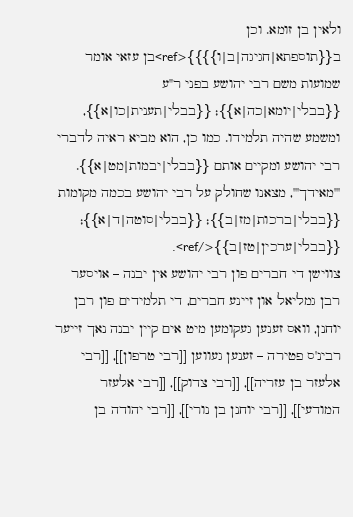ולאין בן זומא. וכן ב{{תוספתא|חגיגה|ב|ו}}}}<ref>בן עזאי אומר שמועות משם רבי יהושע בפני ר"ע {{בבלי|יומא|כה|א}}; {{בבלי|תענית|כו|א}}, ומשמע שהיה תלמידו. כמו כן, הוא מביא ראיה לדברי רבי יהושע ומקיים אותם {{בבלי|יבמות|מט|א}}. '''מאידך''', מצאנו שחולק על רבי יהושע בכמה מקומות {{בבלי|ברכות|מז|ב}}; {{בבלי|סוטה|ד|א}}; {{בבלי|ערכין|טז|ב}}</ref>.
צווישן די חברים פון רבי יהושע אין יבנה – אויסער רבן גמליאל און זיינע חברים, די תלמידים פון רבן יוחנן, וואס זענען געקומען מיט אים קיין יבנה נאך זייער רבינ'ס פטירה – זענען געווען [[רבי טרפון]], [[רבי אלעזר בן עזריה]], [[רבי צדוק]], [[רבי אלעזר המודעי]], [[רבי יוחנן בן נורי]], [[רבי יהודה בן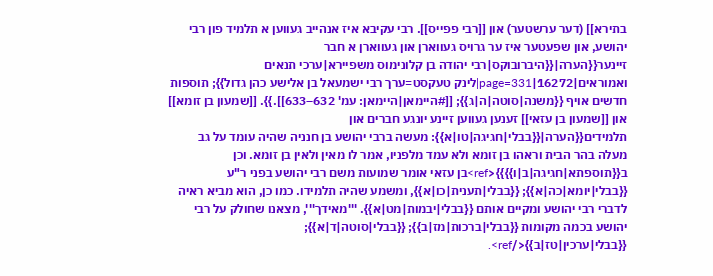בתירא]] (דער ערשטער) און [[רבי פפייס]]. רבי עקיבא איז אנהייב געווען א תלמיד פון רבי יהושע, און שפעטער איז ער גרויס געווארן און געווארן א חבר זיינער{{הערה|{{היברובוקס|רבי יהודה בן קלונימוס משפיירא|ערכי תנאים ואמוראים|16272|page=331|לינק טעקסט=ערך רבי ישמעאל בן אלישע כהן גדול}}; תוספות חדשים אויף {{משנה|סוטה|ה|ג}}; [[#היימאן|היימאן: עמ' 632–633]].}}. [[שמעון בן זומא]] און [[שמעון בן עזאי]] זענען געווען זיינע יונגע חברים און תלמידים{{הערה|{{בבלי|חגיגה|טו|א}}: מעשה ברבי יהושע בן חנניה שהיה עומד על גב מעלה בהר הבית וראהו בן זומא ולא עמד מלפניו, אמר לו מאין ולאין בן זומא. וכן ב{{תוספתא|חגיגה|ב|ו}}}}<ref>בן עזאי אומר שמועות משם רבי יהושע בפני ר"ע {{בבלי|יומא|כה|א}}; {{בבלי|תענית|כו|א}}, ומשמע שהיה תלמידו. כמו כן, הוא מביא ראיה לדברי רבי יהושע ומקיים אותם {{בבלי|יבמות|מט|א}}. '''מאידך''', מצאנו שחולק על רבי יהושע בכמה מקומות {{בבלי|ברכות|מז|ב}}; {{בבלי|סוטה|ד|א}}; {{בבלי|ערכין|טז|ב}}</ref>.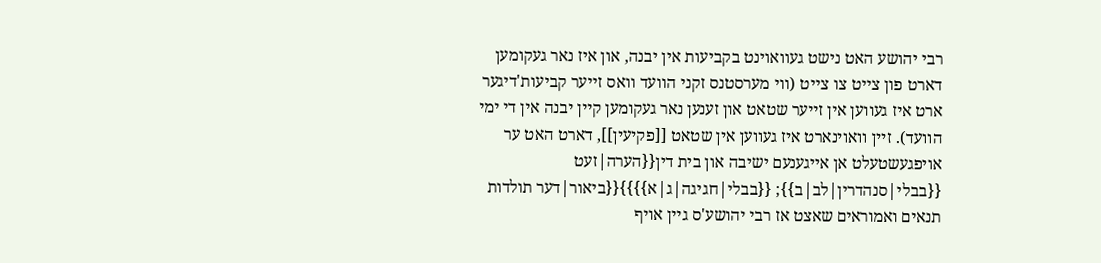רבי יהושע האט נישט געוואוינט בקביעות אין יבנה, און איז נאר געקומען דארט פון צייט צו צייט (ווי מערסטנס זקני הוועד וואס זייער קביעות'דיגער ארט איז געווען אין זייער שטאט און זענען נאר געקומען קיין יבנה אין די ימי הוועד). זיין וואוינארט איז געווען אין שטאט [[פקיעין]], דארט האט ער אויפגעשטעלט אן אייגענעם ישיבה און בית דין{{הערה|זעט {{בבלי|סנהדרין|לב|ב}}; {{בבלי|חגיגה|ג|א}}}}{{ביאור|דער תולדות תנאים ואמוראים שאצט אז רבי יהושע'ס גיין אויף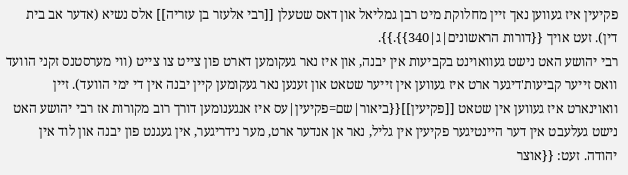פקיעין איז געווען נאך זיין מחלוקת מיט רבן גמליאל און דאס שטעלן [[רבי אלעזר בן עזריה]] אלס נשיא (אדער אב בית דין). זעט אויך {{דורות הראשונים|ג|340}}.}}.
רבי יהושע האט נישט געוואוינט בקביעות אין יבנה, און איז נאר געקומען דארט פון צייט צו צייט (ווי מערסטנס זקני הוועד וואס זייער קביעות'דיגער ארט איז געווען אין זייער שטאט און זענען נאר געקומען קיין יבנה אין די ימי הוועד). זיין וואוינארט איז געווען אין שטאט [[פקיעין]]{{ביאור|שם=פקיעין|עס איז אנגענומען דורך רוב מקורות אז רבי יהושע האט נישט געלעבט אין דער היינטיגער פקיעין אין גליל, נאר אן אנדער ארט, מער נידריגער, אין געגנט פון יבנה און לוד אין יהודה. זעט: {{אוצר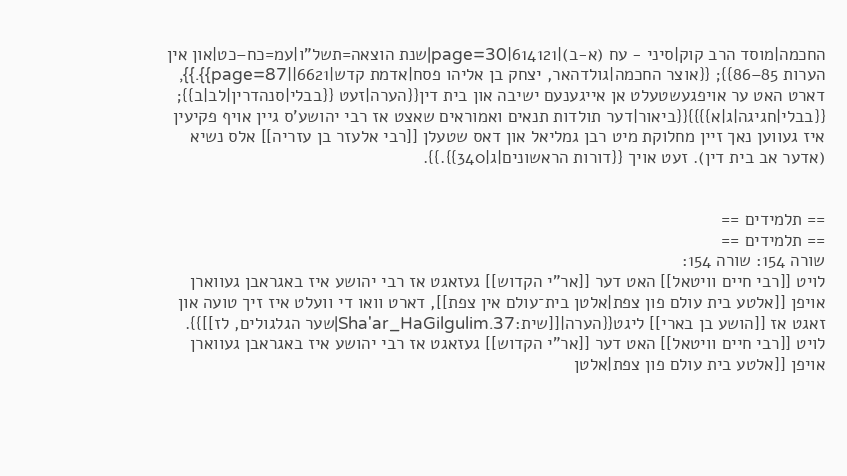החכמה|מוסד הרב קוק|סיני - עח (א-ב)|614121|page=30|שנת הוצאה=תשל"ו|עמ=כח–כט|און אין הערות 85–86}}; {{אוצר החכמה|גולדהאר, יצחק בן אליהו פסח|אדמת קדש|6621||page=87}}.}}, דארט האט ער אויפגעשטעלט אן אייגענעם ישיבה און בית דין{{הערה|זעט {{בבלי|סנהדרין|לב|ב}}; {{בבלי|חגיגה|ג|א}}}}{{ביאור|דער תולדות תנאים ואמוראים שאצט אז רבי יהושע'ס גיין אויף פקיעין איז געווען נאך זיין מחלוקת מיט רבן גמליאל און דאס שטעלן [[רבי אלעזר בן עזריה]] אלס נשיא (אדער אב בית דין). זעט אויך {{דורות הראשונים|ג|340}}.}}.


== תלמידים ==
== תלמידים ==
שורה 154: שורה 154:
לויט [[רבי חיים וויטאל]] האט דער [[אר"י הקדוש]] געזאגט אז רבי יהושע איז באגראבן געווארן אויפן [[אלטע בית עולם פון צפת|אלטן בית־עולם אין צפת]], דארט וואו די וועלט איז זיך טועה און זאגט אז [[הושע בן בארי]] ליגט{{הערה|[[שית:Sha'ar_HaGilgulim.37|שער הגלגולים, לז]]}}.
לויט [[רבי חיים וויטאל]] האט דער [[אר"י הקדוש]] געזאגט אז רבי יהושע איז באגראבן געווארן אויפן [[אלטע בית עולם פון צפת|אלטן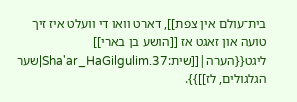בית־עולם אין צפת]], דארט וואו די וועלט איז זיך טועה און זאגט אז [[הושע בן בארי]] ליגט{{הערה|[[שית:Sha'ar_HaGilgulim.37|שער הגלגולים, לז]]}}.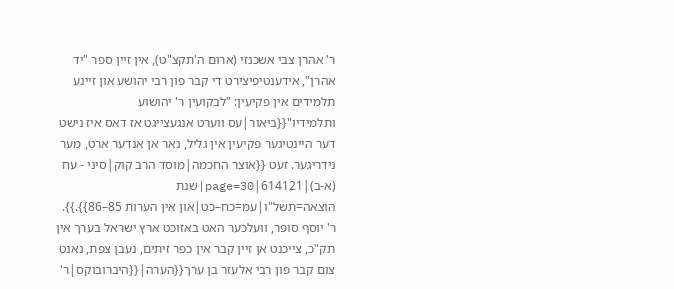ר' אהרן צבי אשכנזי (ארום ה'תקצ"ט), אין זיין ספר "יד אהרן", אידענטיפיצירט די קבר פון רבי יהושע און זיינע תלמידים אין פקיעין: "לבקועין ר' יהושוע ותלמידיו"{{ביאור|עס ווערט אנגעצייגט אז דאס איז נישט דער היינטיגער פקיעין אין גליל, נאר אן אנדער ארט, מער נידריגער. זעט {{אוצר החכמה|מוסד הרב קוק|סיני - עח (א-ב)|614121|page=30|שנת הוצאה=תשל"ו|עמ=כח–כט|און אין הערות 85–86}}.}}. ר' יוסף סופר, וועלכער האט באזוכט ארץ ישראל בערך אין תק"כ, צייכנט אן זיין קבר אין כפר זיתים, נעבן צפת, נאנט צום קבר פון רבי אלעזר בן ערך{{הערה|{{היברובוקס|ר'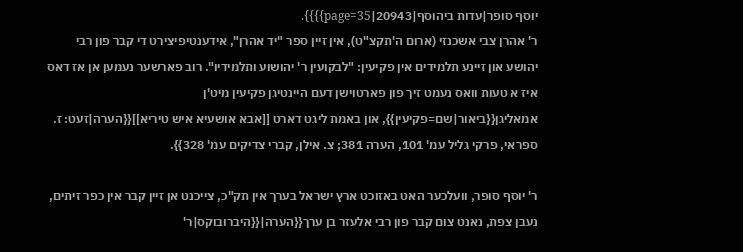יוסף סופר|עדות ביהוסף|20943|page=35}}}}.
ר' אהרן צבי אשכנזי (ארום ה'תקצ"ט), אין זיין ספר "יד אהרן", אידענטיפיצירט די קבר פון רבי יהושע און זיינע תלמידים אין פקיעין: "לבקועין ר' יהושוע ותלמידיו". רוב פארשער נעמען אן אז דאס איז א טעות וואס נעמט זיך פון פארטוישן דעם היינטיגן פקיעין מיט'ן אמאליגן{{ביאור|שם=פקיעין}}, און באמת ליגט דארט [[אבא אושעיא איש טיריא]]{{הערה|זעט: ז. ספראי, פרקי גליל עמ' 101, הערה 381; צ. אילן, קברי צדיקים עמ' 328}}.

ר' יוסף סופר, וועלכער האט באזוכט ארץ ישראל בערך אין תק"כ, צייכנט אן זיין קבר אין כפר זיתים, נעבן צפת, נאנט צום קבר פון רבי אלעזר בן ערך{{הערה|{{היברובוקס|ר'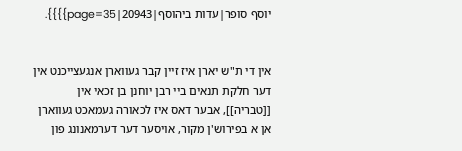יוסף סופר|עדות ביהוסף|20943|page=35}}}}.


אין די ת"ש יארן איז זיין קבר געווארן אנגעצייכנט אין דער חלקת תנאים ביי רבן יוחנן בן זכאי אין [[טבריה]], אבער דאס איז לכאורה געמאכט געווארן אן א בפירוש'ן מקור, אויסער דער דערמאנונג פון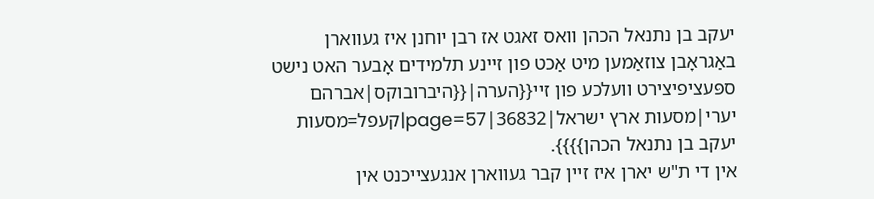יעקב בן נתנאל הכהן וואס זאגט אז רבן יוחנן איז געווארן באַגראָבן צוזאַמען מיט אַכט פון זיינע תלמידים אָבער האט נישט ספּעציפיצירט וועלכע פון זיי{{הערה|{{היברובוקס|אברהם יערי|מסעות ארץ ישראל|36832|page=57|קעפל=מסעות יעקב בן נתנאל הכהן}}}}.
אין די ת"ש יארן איז זיין קבר געווארן אנגעצייכנט אין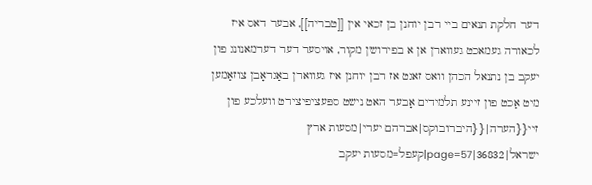דער חלקת תנאים ביי רבן יוחנן בן זכאי אין [[טבריה]], אבער דאס איז לכאורה געמאכט געווארן אן א בפירוש'ן מקור, אויסער דער דערמאנונג פון יעקב בן נתנאל הכהן וואס זאגט אז רבן יוחנן איז געווארן באַגראָבן צוזאַמען מיט אַכט פון זיינע תלמידים אָבער האט נישט ספּעציפיצירט וועלכע פון זיי{{הערה|{{היברובוקס|אברהם יערי|מסעות ארץ ישראל|36832|page=57|קעפל=מסעות יעקב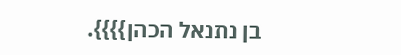בן נתנאל הכהן}}}}.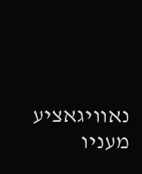נאוויגאציע מעניו